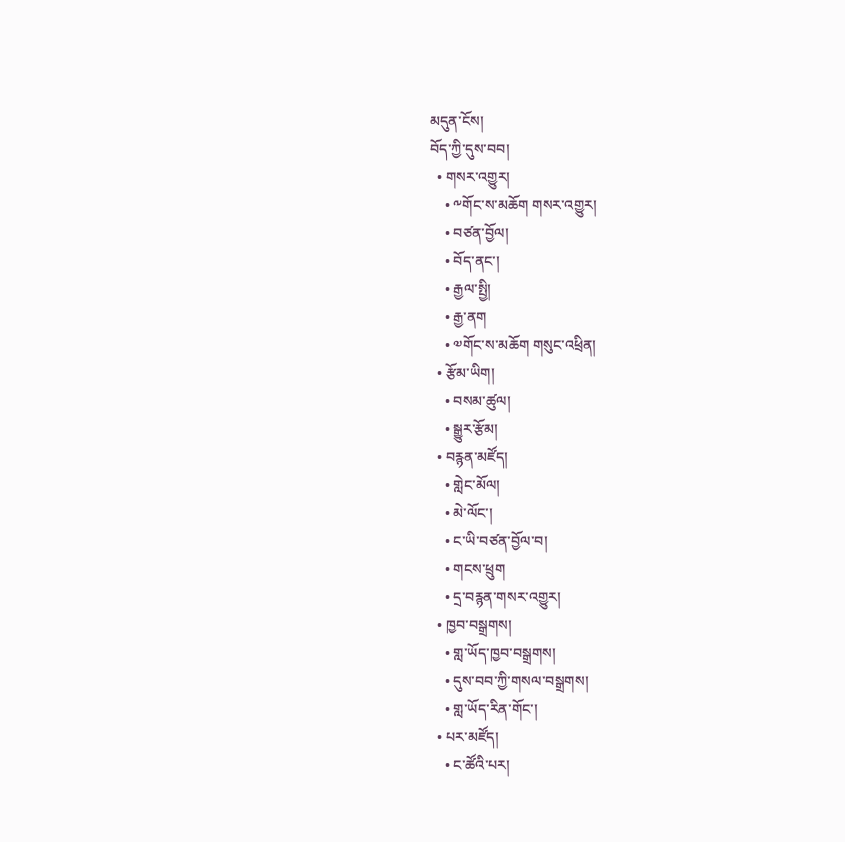མདུན་ངོས།
བོད་ཀྱི་དུས་བབ།
  • གསར་འགྱུར།
    • ༸གོང་ས་མཆོག གསར་འགྱུར།
    • བཙན་བྱོལ།
    • བོད་ནང་།
    • རྒྱལ་སྤྱི།
    • རྒྱ་ནག
    • ༧གོང་ས་མཆོག གསུང་འཕྲིན།
  • རྩོམ་ཡིག།
    • བསམ་ཚུལ།
    • སྒྱུར་རྩོམ།
  • བརྙན་མཛོད།
    • གླེང་མོལ།
    • མེ་ལོང་།
    • ང་ཡི་བཙན་བྱོལ་བ།
    • གངས་ཕྲུག
    • དྲ་བརྙན་གསར་འགྱུར།
  • ཁྱབ་བསྒྲགས།
    • གླ་ཡོད་ཁྱབ་བསྒྲགས།
    • དུས་བབ་ཀྱི་གསལ་བསྒྲགས།
    • གླ་ཡོད་རིན་གོང་།
  • པར་མཛོད།
    • ང་ཚོའི་པར།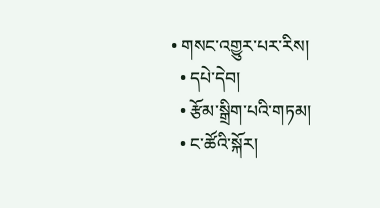• གསང་འགྱུར་པར་རིས།
  • དཔེ་དེབ།
  • རྩོམ་སྒྲིག་པའི་གཏམ།
  • ང་ཚོའི་སྐོར།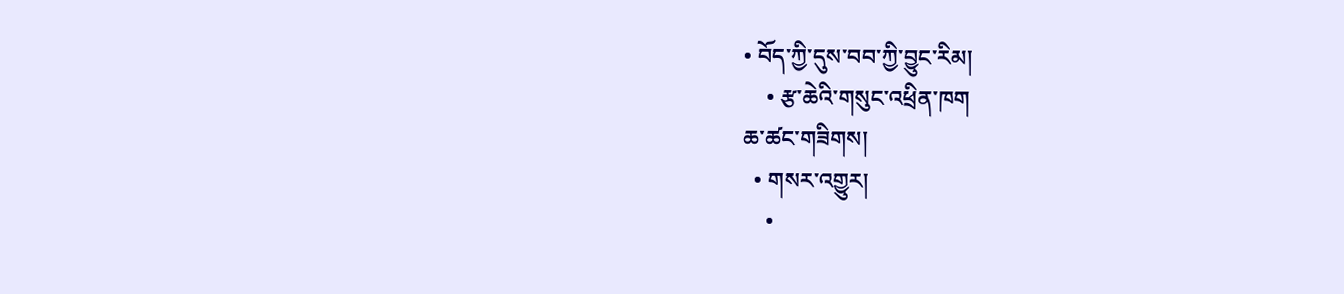• བོད་ཀྱི་དུས་བབ་ཀྱི་བྱུང་རིམ།
    • རྩ་ཆེའི་གསུང་འཕྲིན་ཁག
ཆ་ཚང་གཟིགས།
  • གསར་འགྱུར།
    •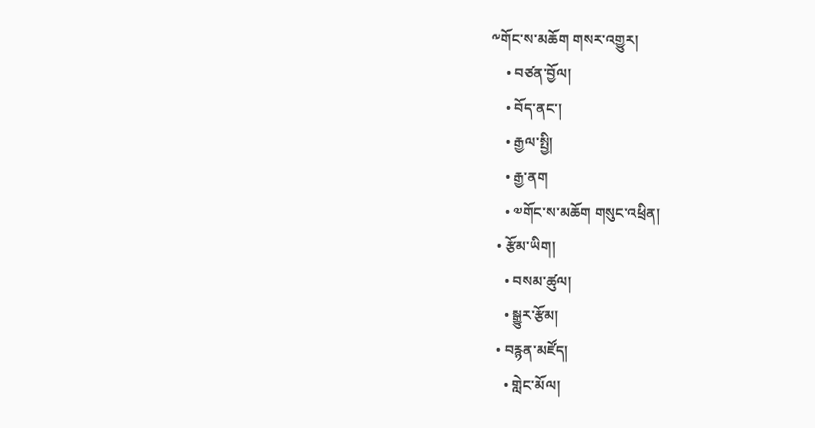༸གོང་ས་མཆོག གསར་འགྱུར།
    • བཙན་བྱོལ།
    • བོད་ནང་།
    • རྒྱལ་སྤྱི།
    • རྒྱ་ནག
    • ༧གོང་ས་མཆོག གསུང་འཕྲིན།
  • རྩོམ་ཡིག།
    • བསམ་ཚུལ།
    • སྒྱུར་རྩོམ།
  • བརྙན་མཛོད།
    • གླེང་མོལ།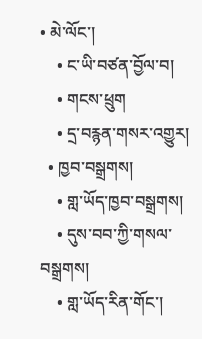• མེ་ལོང་།
    • ང་ཡི་བཙན་བྱོལ་བ།
    • གངས་ཕྲུག
    • དྲ་བརྙན་གསར་འགྱུར།
  • ཁྱབ་བསྒྲགས།
    • གླ་ཡོད་ཁྱབ་བསྒྲགས།
    • དུས་བབ་ཀྱི་གསལ་བསྒྲགས།
    • གླ་ཡོད་རིན་གོང་།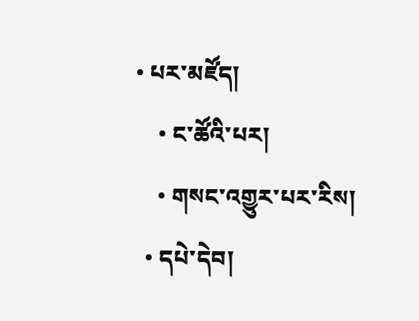• པར་མཛོད།
    • ང་ཚོའི་པར།
    • གསང་འགྱུར་པར་རིས།
  • དཔེ་དེབ།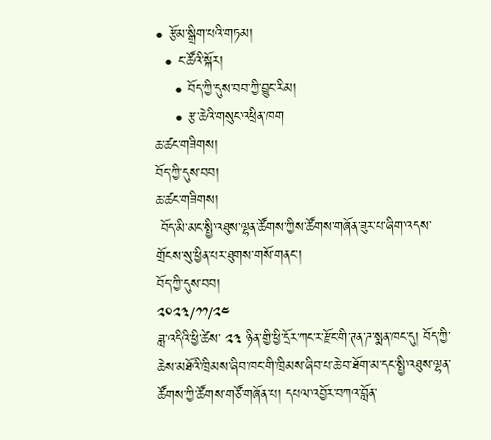• རྩོམ་སྒྲིག་པའི་གཏམ།
  • ང་ཚོའི་སྐོར།
    • བོད་ཀྱི་དུས་བབ་ཀྱི་བྱུང་རིམ།
    • རྩ་ཆེའི་གསུང་འཕྲིན་ཁག
ཆ་ཚང་གཟིགས།
བོད་ཀྱི་དུས་བབ།
ཆ་ཚང་གཟིགས།
 བོད་མི་མང་སྤྱི་འཐུས་ལྷན་ཚོགས་ཀྱིས་ཚོགས་གཞོན་ཟུར་པ་ཞིག་འདས་གྲོངས་སུ་ཕྱིན་པར་ཐུགས་གསོ་གནང་།
བོད་ཀྱི་དུས་བབ།
༢༠༢༣/༡༡/༢༤
ཟླ་འདིའི་ཕྱི་ཚེས་ ༢༣ ཉིན་གྱི་ཕྱི་དྲོར་ཀང་ར་རྫོང་གི་ཊན་ཌ་སྨན་ཁང་དུ། བོད་ཀྱི་ཆེས་མཐོའི་ཁྲིམས་ཞིབ་ཁང་གི་ཁྲིམས་ཞིབ་པ་ཆེ་བ་ཐོག་མ་དང་སྤྱི་འཐུས་ལྷན་ཚོགས་ཀྱི་ཚོགས་གཙོ་གཞོན་པ། དཔལ་འབྱོར་བཀའ་བློན་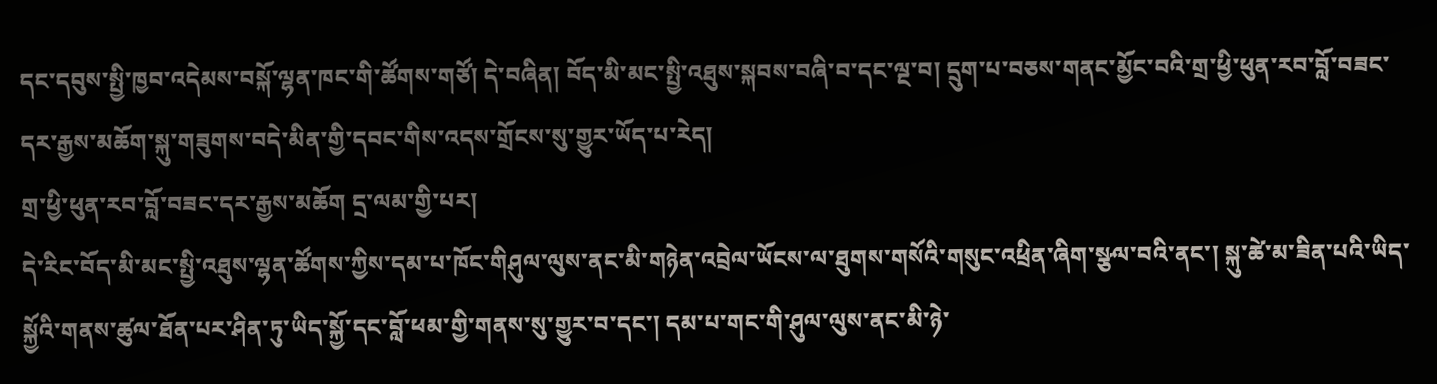དང་དབུས་སྤྱི་ཁྱབ་འདེམས་བསྐོ་ལྷན་ཁང་གི་ཚོགས་གཙོ། དེ་བཞིན། བོད་མི་མང་སྤྱི་འཐུས་སྐབས་བཞི་བ་དང་ལྔ་བ། དྲུག་པ་བཅས་གནང་མྱོང་བའི་གྲ་ཕྱི་ཕུན་རབ་བློ་བཟང་དར་རྒྱས་མཆོག་སྐུ་གཟུགས་བདེ་མིན་གྱི་དབང་གིས་འདས་གྲོངས་སུ་གྱུར་ཡོད་པ་རེད།
གྲ་ཕྱི་ཕུན་རབ་བློ་བཟང་དར་རྒྱས་མཆོག དྲ་ལམ་གྱི་པར།
དེ་རིང་བོད་མི་མང་སྤྱི་འཐུས་ལྷན་ཚོགས་ཀྱིས་དམ་པ་ཁོང་གིཤུལ་ལུས་ནང་མི་གཉེན་འབྲེལ་ཡོངས་ལ་ཐུགས་གསོའི་གསུང་འཕྲིན་ཞིག་སྩལ་བའི་ནང་། སྐུ་ཚེ་མ་ཟིན་པའི་ཡིད་སྐྱོའི་གནས་ཚུལ་ཐོན་པར་ཤིན་ཏུ་ཡིད་སྐྱོ་དང་བློ་ཕམ་གྱི་གནས་སུ་གྱུར་བ་དང་། དམ་པ་གང་གི་ཤུལ་ལུས་ནང་མི་ཉེ་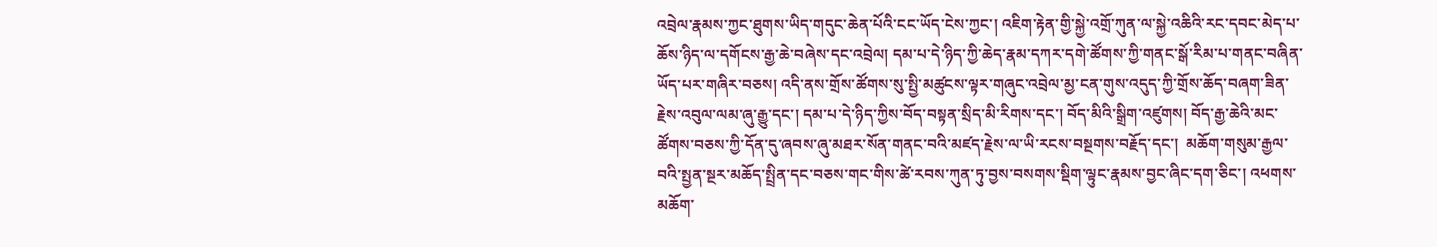འབྲེལ་རྣམས་ཀྱང་ཐུགས་ཡིད་གདུང་ཆེན་པོའི་ངང་ཡོད་ངེས་ཀྱང་། འཇིག་རྟེན་གྱི་སྐྱེ་འགྲོ་ཀུན་ལ་སྐྱེ་འཆིའི་རང་དབང་མེད་པ་ཆོས་ཉིད་ལ་དགོངས་རྒྱ་ཆེ་བཞེས་དང་འབྲེལ། དམ་པ་དེ་ཉིད་ཀྱི་ཆེད་རྣམ་དཀར་དགེ་ཚོགས་ཀྱི་གནང་སྒོ་རིམ་པ་གནང་བཞིན་ཡོད་པར་གཞིར་བཅས། འདི་ནས་གྲོས་ཚོགས་སུ་སྤྱི་མཚུངས་ལྟར་གཞུང་འབྲེལ་མྱ་ངན་གུས་འདུད་ཀྱི་གྲོས་ཆོད་བཞག་ཟིན་རྗེས་འབུལ་ལམ་ཞུ་རྒྱུ་དང་། དམ་པ་དེ་ཉིད་ཀྱིས་བོད་བསྟན་སྲིད་མི་རིགས་དང་། བོད་མིའི་སྒྲིག་འཛུགས། བོད་རྒྱ་ཆེའི་མང་ཚོགས་བཅས་ཀྱི་དོན་དུ་ཞབས་ཞུ་མཐར་སོན་གནང་བའི་མཛད་རྗེས་ལ་ཡི་རངས་བསྔགས་བརྗོད་དང་།  མཆོག་གསུམ་རྒྱལ་བའི་སྤྱན་སྔར་མཆོད་སྤྲིན་དང་བཅས་གང་གིས་ཚེ་རབས་ཀུན་ཏུ་བྱས་བསགས་སྡིག་ལྟུང་རྣམས་བྱང་ཞིང་དག་ཅིང་། འཕགས་མཆོག་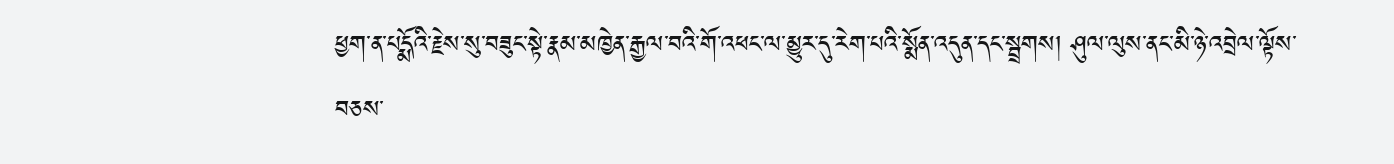ཕྱག་ན་པདྨོའི་རྗེས་སུ་བཟུང་སྟེ་རྣམ་མཁྱེན་རྒྱལ་བའི་གོ་འཕང་ལ་མྱུར་དུ་རེག་པའི་སྨོན་འདུན་དང་སྦྲགས། ཤུལ་ལུས་ནང་མི་ཉེ་འབྲེལ་ལྟོས་བཅས་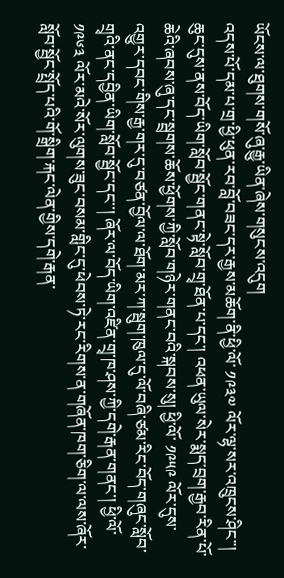ཡོངས་ལ་ཐུགས་གསོ་ཞུ་རྒྱུ་ཡིན་ཞེས་གསུངས་འདུག
འདས་པོ་དམ་པ་གྲ་ཕྱི་ཕུན་རབ་བློ་བཟང་དར་རྒྱས་མཆོག་ནི་ཕྱི་ལོ་ ༡༩༣༧ ལོར་ལྷ་སར་འཁྲུངས་ཤིང་་། ཆུང་དུས་ནས་བོད་ཡིག་སློབ་སྦྱོང་གནང་སྟེ་སློབ་གྲྭ་ཐོན་པ་དང་། འཕན་ཡུལ་སེར་སྨད་བྲག་རྒྱབ་རིན་པོ་ཆེའི་ཞབས་ཞུ་དང་སྦྲགས་ཆོས་ཕྱོགས་ཀྱི་སློབ་གཉེར་གནང་བའི་སྐབས་སུ། ཕྱི་ལོ་ ༡༩༥༩ ལོར་དུས་འགྱུར་དབང་གིས་རྒྱ་གར་དུ་བཙན་བྱོལ་ལ་ཐོག་མར་ཀ་སྦུག་ཁུལ་དུ་ལོ་བཞི་ཙམ་རིང་བོད་གཞུང་སློབ་གྲྭའི་ནང་དབྱིན་ཡིག་སློབ་སྦྱོང་དང་་། ཞོར་ལ་བོད་ཡིག་འཛིན་གྲྭ་ཁ་ཤས་ཀྱི་དགེ་རྒན་གནང་། ཕྱི་ལོ་ ༡༩༦༣ ལོར་མའེ་སོར་ལུགས་ཟུང་བསམ་གླིང་དུ་ཕེབས་ཏེ་རང་རིགས་ན་གཞོན་ཁག་ཅིག་ལ་ལས་ཞོར་སློབ་སྦྱོང་སྤྲོད་པའི་གོ་སྒྲིག་རྐང་ལེན་གྱིས་དགེ་རྒན་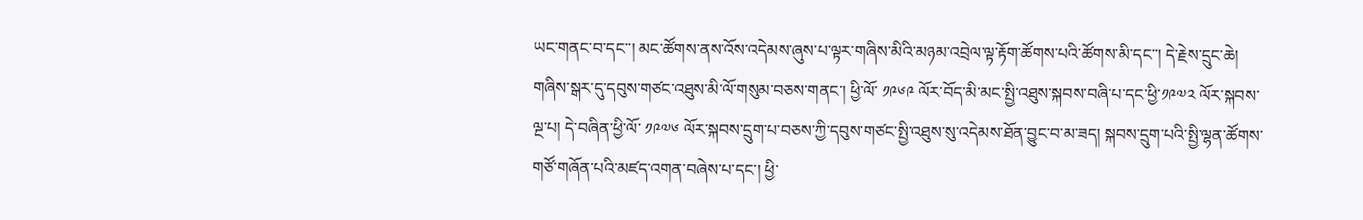ཡང་གནང་བ་དང་་། མང་ཚོགས་ནས་འོས་འདེམས་ཞུས་པ་ལྟར་གཞིས་མིའི་མཉམ་འབྲེལ་ལྟ་རྟོག་ཚོགས་པའི་ཚོགས་མི་དང་་། དེ་རྗེས་དྲུང་ཆེ། གཞིས་སྒར་དུ་དབུས་གཙང་འཐུས་མི་ལོ་གསུམ་བཅས་གནང་། ཕྱི་ལོ་ ༡༩༦༩ ལོར་བོད་མི་མང་སྤྱི་འཐུས་སྐབས་བཞི་པ་དང་ཕྱི་༡༩༧༢ ལོར་སྐབས་ལྔ་པ། དེ་བཞིན་ཕྱི་ལོ་ ༡༩༧༦ ལོར་སྐབས་དྲུག་པ་བཅས་ཀྱི་དབུས་གཙང་སྤྱི་འཐུས་སུ་འདེམས་ཐོན་བྱུང་བ་མ་ཟད། སྐབས་དྲུག་པའི་སྤྱི་ལྷན་ཚོགས་གཙོ་གཞོན་པའི་མཛད་འགན་བཞེས་པ་དང་། ཕྱི་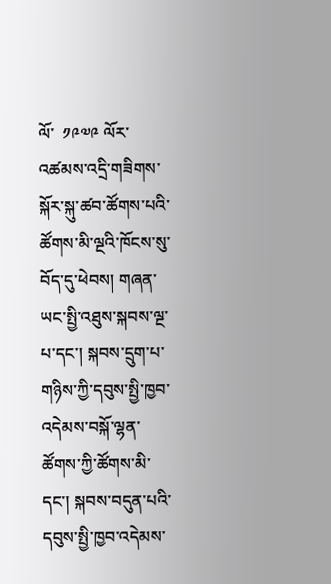ལོ་  ༡༩༧༩ ལོར་འཚམས་འདྲི་གཟིགས་སྐོར་སྐུ་ཚབ་ཚོགས་པའི་ཚོགས་མི་ལྔའི་ཁོངས་སུ་བོད་དུ་ཕེབས། གཞན་ཡང་སྤྱི་འཐུས་སྐབས་ལྔ་པ་དང་། སྐབས་དྲུག་པ་གཉིས་ཀྱི་དབུས་སྤྱི་ཁྱབ་འདེམས་བསྐོ་ལྷན་ཚོགས་ཀྱི་ཚོགས་མི་དང་། སྐབས་བདུན་པའི་དབུས་སྤྱི་ཁྱབ་འདེམས་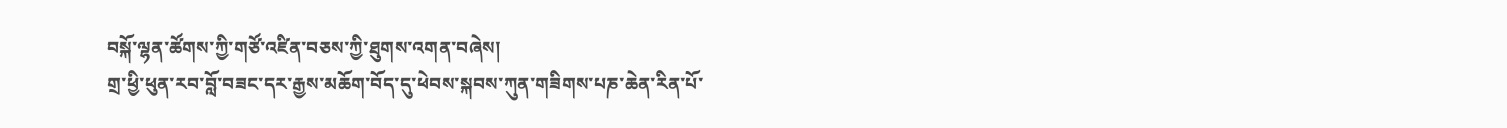བསྐོ་ལྷན་ཚོགས་ཀྱི་གཙོ་འཛིན་བཅས་ཀྱི་ཐུགས་འགན་བཞེས།
གྲ་ཕྱི་ཕུན་རབ་བློ་བཟང་དར་རྒྱས་མཆོག་བོད་དུ་ཕེབས་སྐབས་ཀུན་གཟིགས་པཎ་ཆེན་རིན་པོ་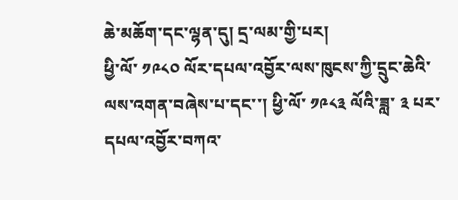ཆེ་མཆོག་དང་ལྷན་དུ། དྲ་ལམ་གྱི་པར།
ཕྱི་ལོ་ ༡༩༨༠ ལོར་དཔལ་འབྱོར་ལས་ཁུངས་ཀྱི་དྲུང་ཆེའི་ལས་འགན་བཞེས་པ་དང་་། ཕྱི་ལོ་ ༡༩༨༣ ལོའི་ཟླ་ ༣ པར་དཔལ་འབྱོར་བཀའ་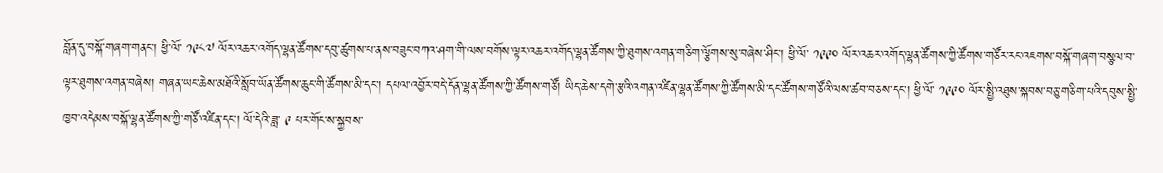བློན་དུ་བསྐོ་གཞག་གནང་། ཕྱི་ལོ་ ༡༩༨༧ ལོར་འཆར་འགོད་ལྷན་ཚོགས་དབུ་ཚུགས་པ་ནས་བཟུང་བཀའ་ཤག་གི་ལས་བགོས་ལྟར་འཆར་འགོད་ལྷན་ཚོགས་ཀྱི་ཐུགས་འགན་གཅིག་ལྕོགས་སུ་བཞེས་ཤིང་། ཕྱི་ལོ་ ༡༩༩༠ ལོར་འཆར་འགོད་ལྷན་ཚོགས་ཀྱི་ཚོགས་གཙོར་རང་འཇགས་བསྐོ་གཞག་བསྩལ་བ་ལྟར་ཐུགས་འགན་བཞེས། གཞན་ཡང་ཆེས་མཐོའི་སློབ་ཡོན་ཚོགས་ཆུང་གི་ཚོགས་མི་དང་། དཔལ་འབྱོར་བདེ་དོན་ལྷན་ཚོགས་ཀྱི་ཚོགས་གཙོ། ཡིད་ཆེས་དགེ་རྩའི་འགན་འཛིན་ལྷན་ཚོགས་ཀྱི་ཚོགས་མི་དང་ཚོགས་གཙོའི་ལས་ཚབ་བཅས་དང་། ཕྱི་ལོ་ ༡༩༩༠ ལོར་སྤྱི་འཐུས་སྐབས་བཅུ་གཅིག་པའི་དབུས་སྤྱི་ཁྱབ་འདེམས་བསྐོ་ལྷན་ཚོགས་ཀྱི་གཙོ་འཛིན་དང་། ལོ་དེའི་ཟླ་ ༩ པར་གོང་ས་སྐྱབས་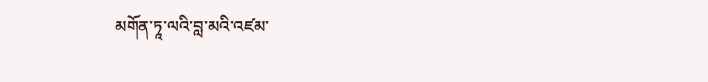མགོན་ཏཱ་ལའི་བླ་མའི་འཛམ་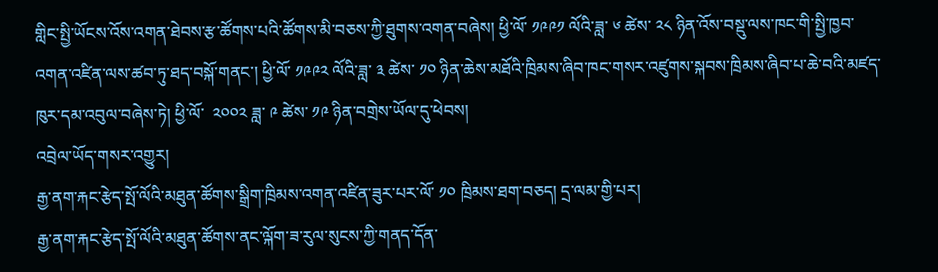གླིང་སྤྱི་ཡོངས་འོས་འགན་ཐེབས་རྩ་ཚོགས་པའི་ཚོགས་མི་བཅས་ཀྱི་ཐུགས་འགན་བཞེས། ཕྱི་ལོ་ ༡༩༩༡ ལོའི་ཟླ་ ༦ ཚེས་ ༢༨ ཉིན་འོས་བསྡུ་ལས་ཁང་གི་སྤྱི་ཁྱབ་འགན་འཛིན་ལས་ཚབ་ཏུ་ཐད་བསྐོ་གནང་། ཕྱི་ལོ་ ༡༩༩༢ ལོའི་ཟླ་ ༣ ཚེས་ ༡༠ ཉིན་ཆེས་མཐོའི་ཁྲིམས་ཞིབ་ཁང་གསར་འཛུགས་སྐབས་ཁྲིམས་ཞིབ་པ་ཆེ་བའི་མཛད་ཁུར་དམ་འབུལ་བཞེས་ཏེ། ཕྱི་ལོ་  ༢༠༠༢ ཟླ་ ༩ ཚེས་ ༡༩ ཉིན་བགྲེས་ཡོལ་དུ་ཕེབས།
འབྲེལ་ཡོད་གསར་འགྱུར།
རྒྱ་ནག་རྐང་རྩེད་སྤོ་ལོའི་མཐུན་ཚོགས་སྒྲིག་ཁྲིམས་འགན་འཛིན་ཟུར་པར་ལོ་ ༡༠ ཁྲིམས་ཐག་བཅད། དྲ་ལམ་གྱི་པར།
རྒྱ་ནག་རྐང་རྩེད་སྤོ་ལོའི་མཐུན་ཚོགས་ནང་ལྐོག་ཟ་རུལ་སུངས་ཀྱི་གནད་དོན་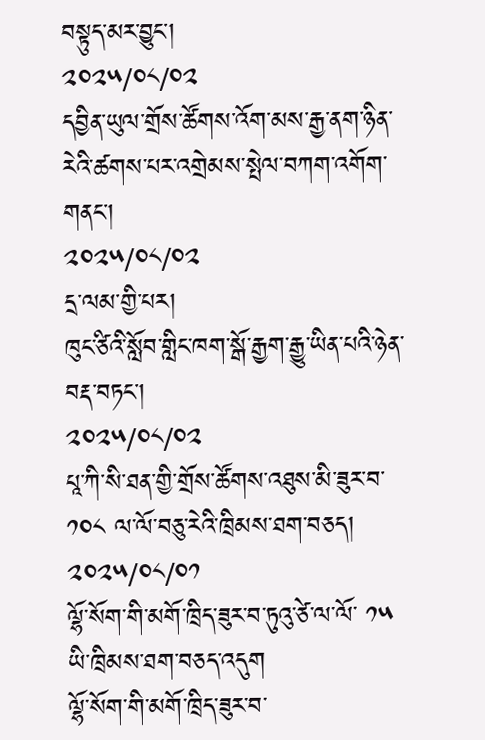བསྟུད་མར་བྱུང་།
༢༠༢༥/༠༨/༠༢
དབྱིན་ཡུལ་གྲོས་ཚོགས་འོག་མས་རྒྱ་ནག་ཉིན་རེའི་ཚགས་པར་འགྲེམས་སྤེལ་བཀག་འགོག་གནང་།
༢༠༢༥/༠༨/༠༢
དྲ་ལམ་གྱི་པར།
ཁུང་ཙིའི་སློབ་གླིང་ཁག་སྒོ་རྒྱག་རྒྱུ་ཡིན་པའི་ཉེན་བརྡ་བཏང་།
༢༠༢༥/༠༨/༠༢
པཱ་ཀི་སི་ཐན་གྱི་གྲོས་ཚོགས་འཐུས་མི་ཟུར་བ་ ༡༠༨ ལ་ལོ་བཅུ་རེའི་ཁྲིམས་ཐག་བཅད།
༢༠༢༥/༠༨/༠༡
ལྷོ་སོག་གི་མགོ་ཁྲིད་ཟུར་བ་ཏུའུ་ཙེ་ལ་ལོ་ ༡༥ ཡི་ཁྲིམས་ཐག་བཅད་འདུག
ལྷོ་སོག་གི་མགོ་ཁྲིད་ཟུར་བ་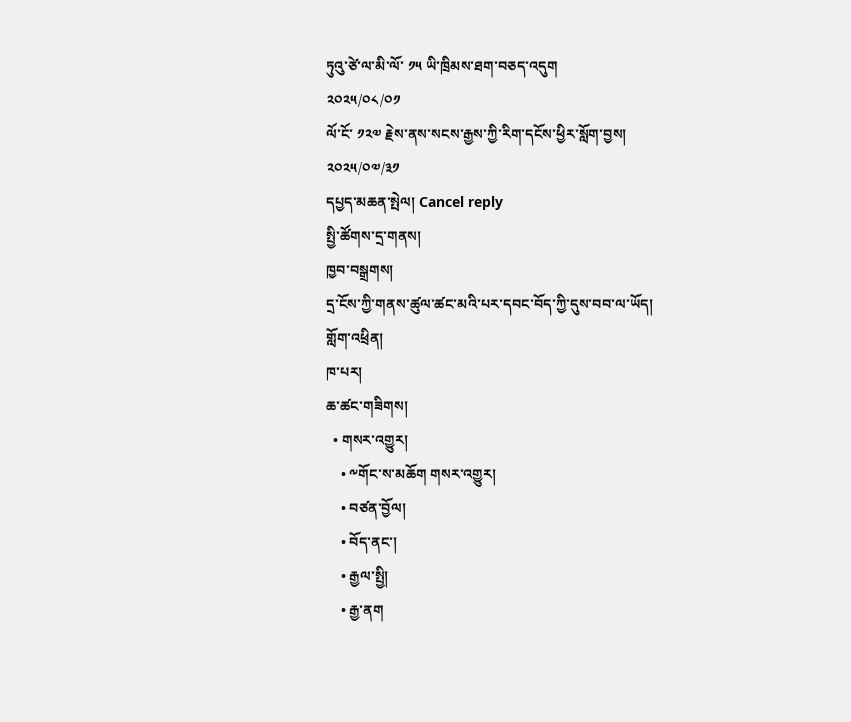ཏུའུ་ཙེ་ལ་མི་ལོ་ ༡༥ ཡི་ཁྲིམས་ཐག་བཅད་འདུག
༢༠༢༥/༠༨/༠༡
ལོ་ངོ་ ༡༢༧ རྗེས་ནས་སངས་རྒྱས་ཀྱི་རིག་དངོས་ཕྱིར་སློག་བྱས།
༢༠༢༥/༠༧/༣༡
དཔྱད་མཆན་སྤེལ། Cancel reply
སྤྱི་ཚོགས་དྲ་གནས།
ཁྱབ་བསྒྲགས།
དྲ་ངོས་ཀྱི་གནས་ཚུལ་ཚང་མའི་པར་དབང་བོད་ཀྱི་དུས་བབ་ལ་ཡོད།
གློག་འཕྲིན།
ཁ་པར།
ཆ་ཚང་གཟིགས།
  • གསར་འགྱུར།
    • ༸གོང་ས་མཆོག གསར་འགྱུར།
    • བཙན་བྱོལ།
    • བོད་ནང་།
    • རྒྱལ་སྤྱི།
    • རྒྱ་ནག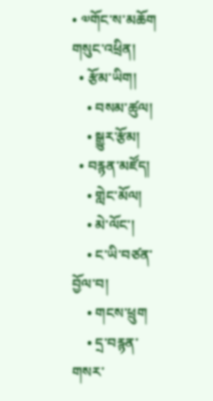• ༧གོང་ས་མཆོག གསུང་འཕྲིན།
  • རྩོམ་ཡིག།
    • བསམ་ཚུལ།
    • སྒྱུར་རྩོམ།
  • བརྙན་མཛོད།
    • གླེང་མོལ།
    • མེ་ལོང་།
    • ང་ཡི་བཙན་བྱོལ་བ།
    • གངས་ཕྲུག
    • དྲ་བརྙན་གསར་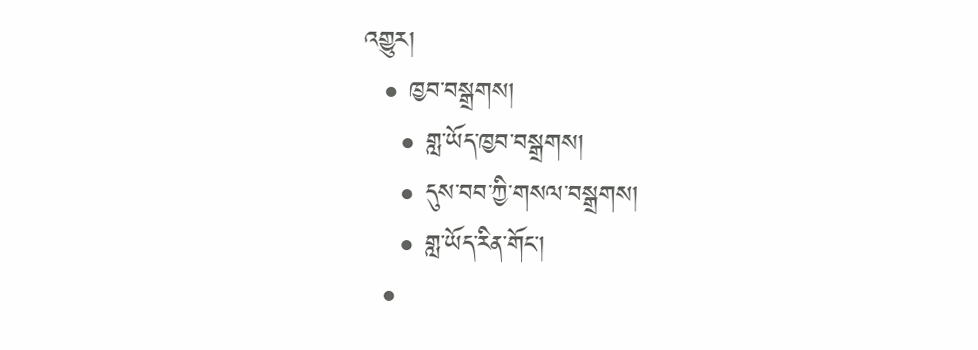འགྱུར།
  • ཁྱབ་བསྒྲགས།
    • གླ་ཡོད་ཁྱབ་བསྒྲགས།
    • དུས་བབ་ཀྱི་གསལ་བསྒྲགས།
    • གླ་ཡོད་རིན་གོང་།
  •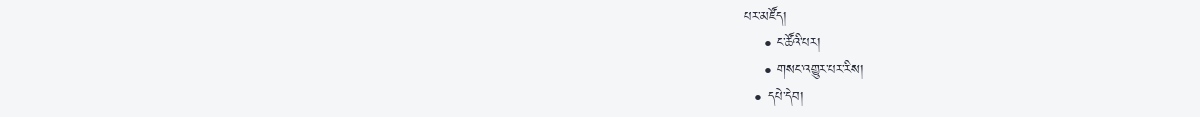པར་མཛོད།
    • ང་ཚོའི་པར།
    • གསང་འགྱུར་པར་རིས།
  • དཔེ་དེབ།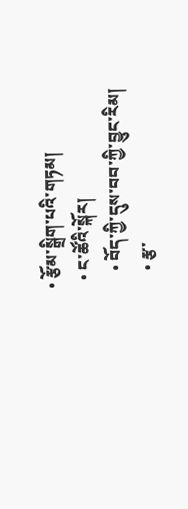• རྩོམ་སྒྲིག་པའི་གཏམ།
  • ང་ཚོའི་སྐོར།
    • བོད་ཀྱི་དུས་བབ་ཀྱི་བྱུང་རིམ།
    • རྩ་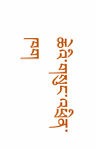ཆེའི་གསུང་འཕྲིན་ཁག